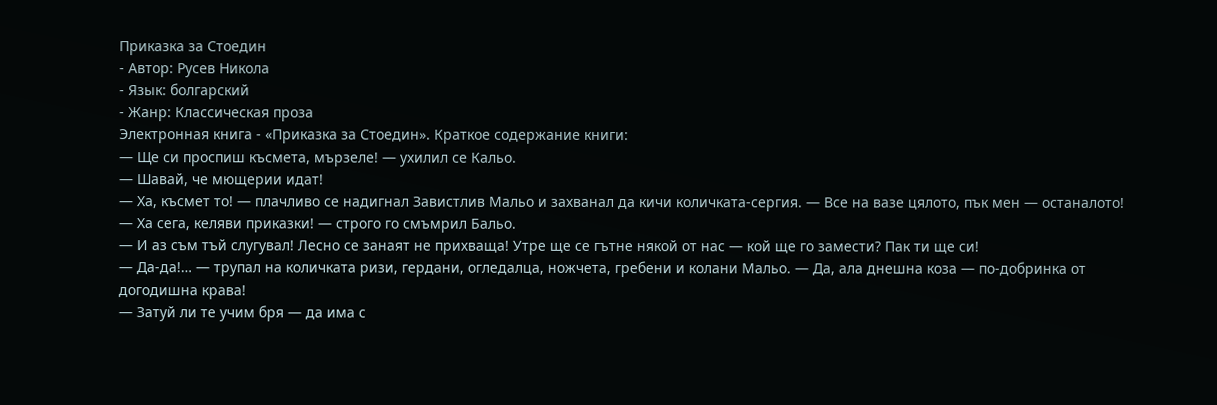Приказка за Стоедин
- Автор: Русев Никола
- Язык: болгарский
- Жанр: Классическая проза
Электронная книга - «Приказка за Стоедин». Краткое содержание книги:
— Ще си проспиш късмета, мързеле! — ухилил се Кальо.
— Шавай, че мющерии идат!
— Ха, късмет то! — плачливо се надигнал Завистлив Мальо и захванал да кичи количката-сергия. — Все на вазе цялото, пък мен — останалото!
— Ха сега, келяви приказки! — строго го смъмрил Бальо.
— И аз съм тъй слугувал! Лесно се занаят не прихваща! Утре ще се гътне някой от нас — кой ще го замести? Пак ти ще си!
— Да-да!… — трупал на количката ризи, гердани, огледалца, ножчета, гребени и колани Мальо. — Да, ала днешна коза — по-добринка от догодишна крава!
— Затуй ли те учим бря — да има с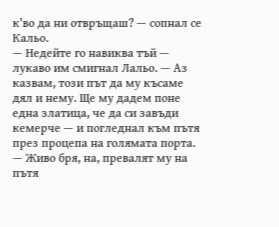к’во да ни отвръщаш? — сопнал се Кальо.
— Недейте го навиква тъй — лукаво им смигнал Лальо. — Аз казвам, този път да му късаме дял и нему. Ще му дадем поне една златица, че да си завъди кемерче — и погледнал към пътя през процепа на голямата порта. — Живо бря, на, превалят му на пътя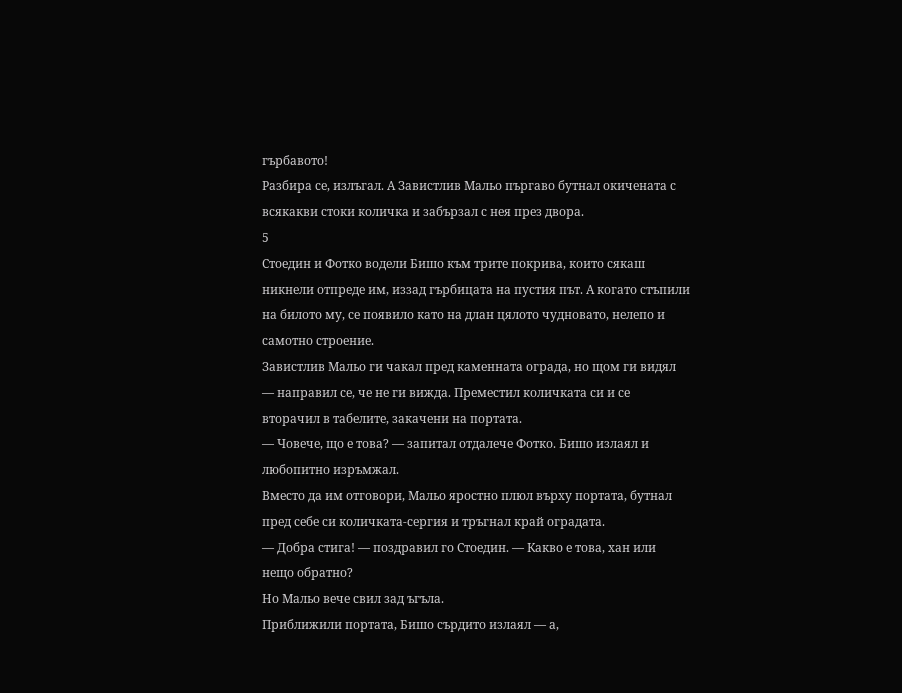гърбавото!
Разбира се, излъгал. А Завистлив Мальо пъргаво бутнал окичената с всякакви стоки количка и забързал с нея през двора.
5
Стоедин и Фотко водели Бишо към трите покрива, които сякаш никнели отпреде им, иззад гърбицата на пустия път. А когато стъпили на билото му, се появило като на длан цялото чудновато, нелепо и самотно строение.
Завистлив Мальо ги чакал пред каменната ограда, но щом ги видял — направил се, че не ги вижда. Преместил количката си и се вторачил в табелите, закачени на портата.
— Човече, що е това? — запитал отдалече Фотко. Бишо излаял и любопитно изръмжал.
Вместо да им отговори, Мальо яростно плюл върху портата, бутнал пред себе си количката-сергия и тръгнал край оградата.
— Добра стига! — поздравил го Стоедин. — Какво е това, хан или нещо обратно?
Но Мальо вече свил зад ъгъла.
Приближили портата, Бишо сърдито излаял — а,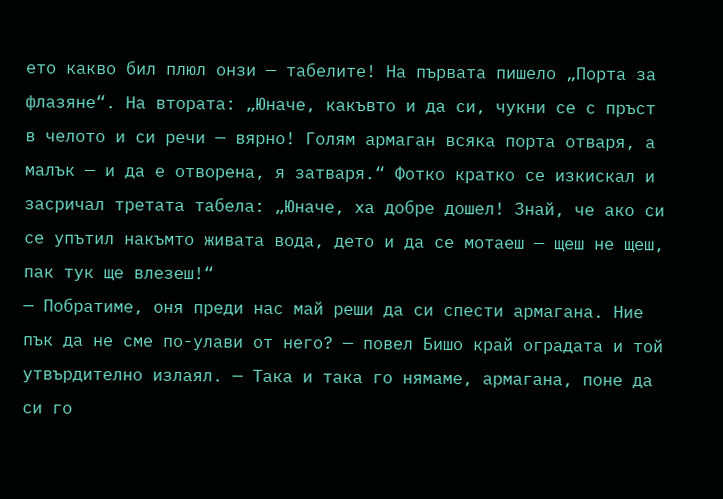ето какво бил плюл онзи — табелите! На първата пишело „Порта за флазяне“. На втората: „Юначе, какъвто и да си, чукни се с пръст в челото и си речи — вярно! Голям армаган всяка порта отваря, а малък — и да е отворена, я затваря.“ Фотко кратко се изкискал и засричал третата табела: „Юначе, ха добре дошел! Знай, че ако си се упътил накъмто живата вода, дето и да се мотаеш — щеш не щеш, пак тук ще влезеш!“
— Побратиме, оня преди нас май реши да си спести армагана. Ние пък да не сме по-улави от него? — повел Бишо край оградата и той утвърдително излаял. — Така и така го нямаме, армагана, поне да си го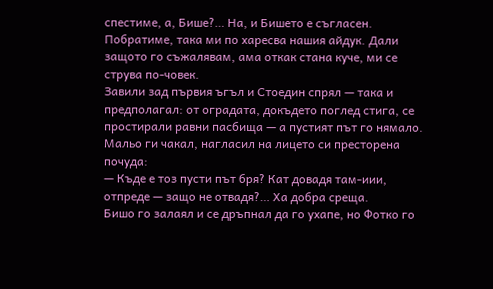спестиме, а, Бише?… На, и Бишето е съгласен. Побратиме, така ми по харесва нашия айдук. Дали защото го съжалявам, ама откак стана куче, ми се струва по-човек.
Завили зад първия ъгъл и Стоедин спрял — така и предполагал: от оградата, докъдето поглед стига, се простирали равни пасбища — а пустият път го нямало.
Мальо ги чакал, нагласил на лицето си престорена почуда:
— Къде е тоз пусти път бря? Кат довадя там-иии, отпреде — защо не отвадя?… Ха добра среща.
Бишо го залаял и се дръпнал да го ухапе, но Фотко го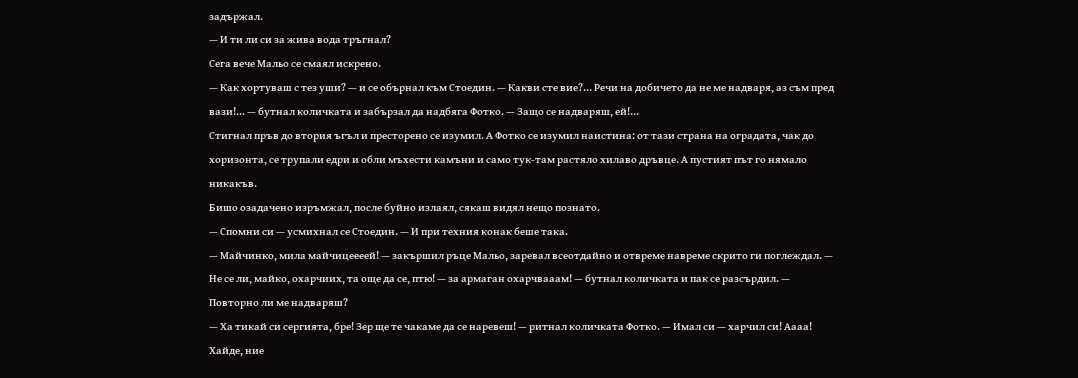задържал.
— И ти ли си за жива вода тръгнал?
Сега вече Мальо се смаял искрено.
— Как хортуваш с тез уши? — и се обърнал към Стоедин. — Какви сте вие?… Речи на добичето да не ме надваря, аз съм пред вази!… — бутнал количката и забързал да надбяга Фотко. — Защо се надваряш, ей!…
Стигнал пръв до втория ъгъл и престорено се изумил. А Фотко се изумил наистина: от тази страна на оградата, чак до хоризонта, се трупали едри и обли мъхести камъни и само тук-там растяло хилаво дръвце. А пустият път го нямало никакъв.
Бишо озадачено изръмжал, после буйно излаял, сякаш видял нещо познато.
— Спомни си — усмихнал се Стоедин. — И при техния конак беше така.
— Майчинко, мила майчицеееей! — закършил ръце Мальо, заревал всеотдайно и отвреме навреме скрито ги поглеждал. — Не се ли, майко, охарчиих, та още да се, птю! — за армаган охарчвааам! — бутнал количката и пак се разсърдил. — Повторно ли ме надваряш?
— Ха тикай си сергията, бре! Зер ще те чакаме да се наревеш! — ритнал количката Фотко. — Имал си — харчил си! Аааа! Хайде, ние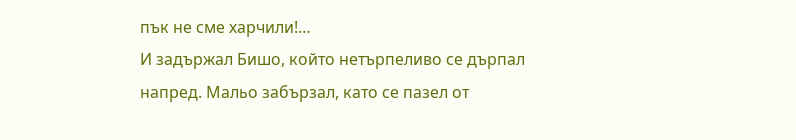пък не сме харчили!…
И задържал Бишо, който нетърпеливо се дърпал напред. Мальо забързал, като се пазел от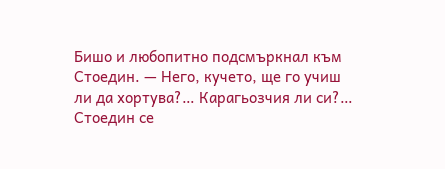Бишо и любопитно подсмъркнал към Стоедин. — Него, кучето, ще го учиш ли да хортува?… Карагьозчия ли си?…
Стоедин се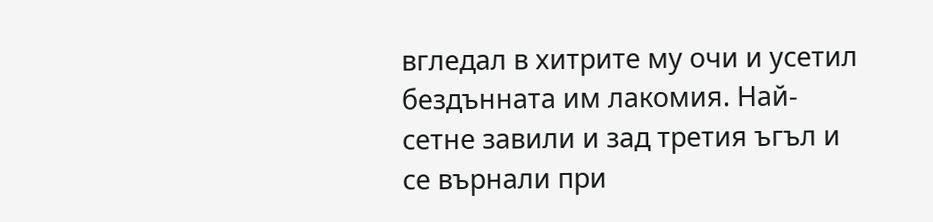вгледал в хитрите му очи и усетил бездънната им лакомия. Най-сетне завили и зад третия ъгъл и се върнали при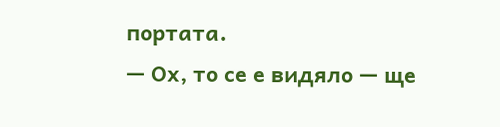портата.
— Ох, то се е видяло — ще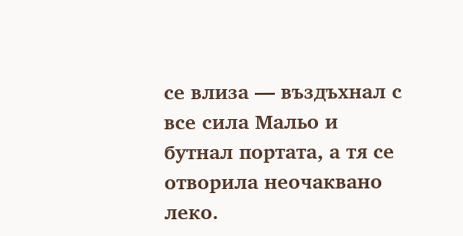се влиза — въздъхнал с все сила Мальо и бутнал портата, а тя се отворила неочаквано леко.